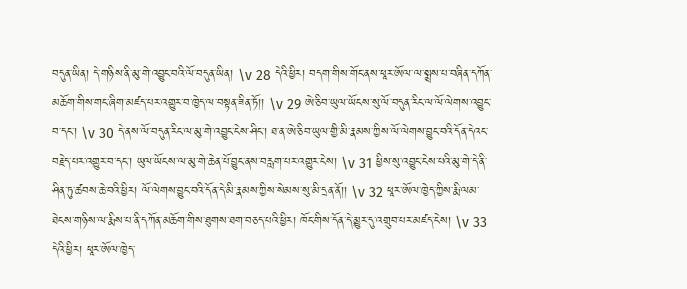བདུན་ཡིན། དེ་གཉིས་ནི་མུ་གེ་འབྱུང་བའི་ལོ་བདུན་ཡིན། \v 28 དེའི་ཕྱིར། བདག་གིས་གོང་ནས་ཕཱར་ཨོལ་ལ་སྨྲས་པ་བཞིན་དཀོན་མཆོག་གིས་གང་ཞིག་མཛད་པར་འགྱུར་བ་ཁྱེད་ལ་བསྟན་ཟིན་ཏོ།། \v 29 ཨེ་ཅིབ་ཡུལ་ཡོངས་སུ་ལོ་བདུན་རིང་ལ་ལོ་ལེགས་འབྱུང་བ་དང་། \v 30 དེ་ནས་ལོ་བདུན་རིང་ལ་མུ་གེ་འབྱུང་ངེས་ཤིང་། ཐ་ན་ཨེ་ཅིབ་ཡུལ་གྱི་མི་རྣམས་ཀྱིས་ལོ་ལེགས་བྱུང་བའི་དོན་དེའང་བརྗེད་པར་འགྱུར་བ་དང་། ཡུལ་ཡོངས་ལ་མུ་གེ་ཆེན་པོ་བྱུང་ནས་བརླག་པར་འགྱུར་ངེས། \v 31 ཕྱིས་སུ་འབྱུང་ངེས་པའི་མུ་གེ་དེ་ནི་ཤིན་ཏུ་ཚབས་ཆེ་བའི་ཕྱིར། ལོ་ལེགས་བྱུང་བའི་དོན་དེ་མི་རྣམས་ཀྱིས་སེམས་སུ་མི་དྲན་ནོ།། \v 32 ཕཱར་ཨོལ་ཁྱེད་ཀྱིས་རྨི་ལམ་ཐེངས་གཉིས་ལ་རྨིས་པ་ནི་དཀོན་མཆོག་གིས་ཐུགས་ཐག་བཅད་པའི་ཕྱིར། ཁོང་གིས་དོན་དེ་མྱུར་དུ་འགྲུབ་པར་མཛད་ངེས། \v 33 དེའི་ཕྱིར། ཕཱར་ཨོལ་ཁྱེད་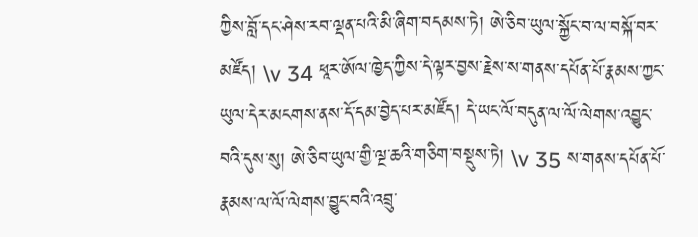ཀྱིས་བློ་དང་ཤེས་རབ་ལྡན་པའི་མི་ཞིག་བདམས་ཏེ། ཨེ་ཅིབ་ཡུལ་སྐྱོང་བ་ལ་བསྐོ་བར་མཛོད། \v 34 ཕཱར་ཨོལ་ཁྱེད་ཀྱིས་དེ་ལྟར་བྱས་རྗེས་ས་གནས་དཔོན་པོ་རྣམས་ཀྱང་ཡུལ་དེར་མངགས་ནས་དོ་དམ་བྱེད་པར་མཛོད། དེ་ཡང་ལོ་བདུན་ལ་ལོ་ལེགས་འབྱུང་བའི་དུས་སུ། ཨེ་ཅིབ་ཡུལ་གྱི་ལྔ་ཆའི་གཅིག་བསྡུས་ཏེ། \v 35 ས་གནས་དཔོན་པོ་རྣམས་ལ་ལོ་ལེགས་བྱུང་བའི་འབྲུ་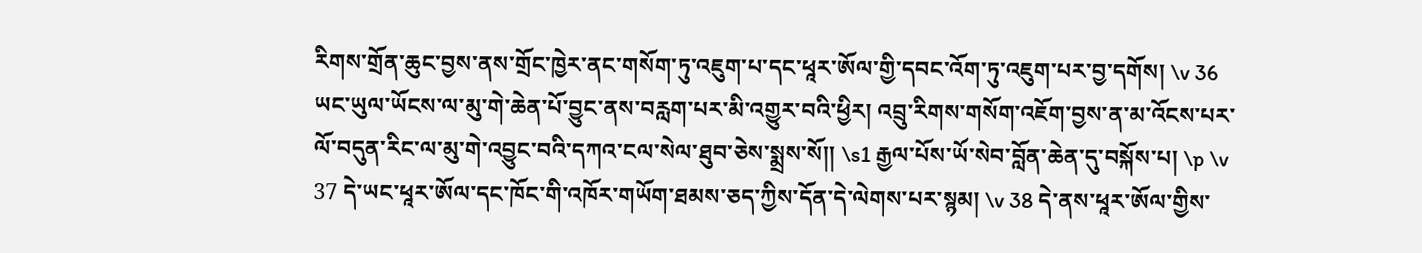རིགས་གྲོན་ཆུང་བྱས་ནས་གྲོང་ཁྱེར་ནང་གསོག་ཏུ་འཇུག་པ་དང་ཕཱར་ཨོལ་གྱི་དབང་འོག་ཏུ་འཇུག་པར་བྱ་དགོས། \v 36 ཡང་ཡུལ་ཡོངས་ལ་མུ་གེ་ཆེན་པོ་བྱུང་ནས་བརླག་པར་མི་འགྱུར་བའི་ཕྱིར། འབྲུ་རིགས་གསོག་འཇོག་བྱས་ན་མ་འོངས་པར་ལོ་བདུན་རིང་ལ་མུ་གེ་འབྱུང་བའི་དཀའ་ངལ་སེལ་ཐུབ་ཅེས་སྨྲས་སོ།། \s1 རྒྱལ་པོས་ཡོ་སེབ་བློན་ཆེན་དུ་བསྐོས་པ། \p \v 37 དེ་ཡང་ཕཱར་ཨོལ་དང་ཁོང་གི་འཁོར་གཡོག་ཐམས་ཅད་ཀྱིས་དོན་དེ་ལེགས་པར་སྙམ། \v 38 དེ་ནས་ཕཱར་ཨོལ་གྱིས་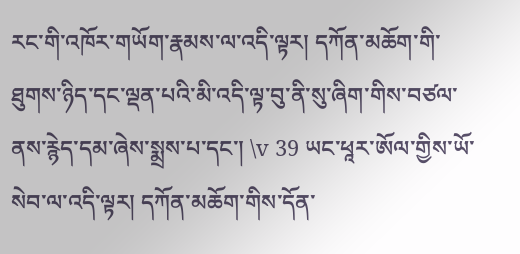རང་གི་འཁོར་གཡོག་རྣམས་ལ་འདི་ལྟར། དཀོན་མཆོག་གི་ཐུགས་ཉིད་དང་ལྡན་པའི་མི་འདི་ལྟ་བུ་ནི་སུ་ཞིག་གིས་བཙལ་ནས་རྙེད་དམ་ཞེས་སྨྲས་པ་དང་། \v 39 ཡང་ཕཱར་ཨོལ་གྱིས་ཡོ་སེབ་ལ་འདི་ལྟར། དཀོན་མཆོག་གིས་དོན་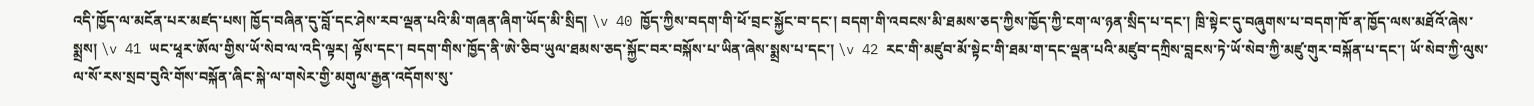འདི་ཁྱོད་ལ་མངོན་པར་མཛད་པས། ཁྱོད་བཞིན་དུ་བློ་དང་ཤེས་རབ་ལྡན་པའི་མི་གཞན་ཞིག་ཡོད་མི་སྲིད། \v 40 ཁྱོད་ཀྱིས་བདག་གི་ཕོ་བྲང་སྐྱོང་བ་དང་། བདག་གི་འབངས་མི་ཐམས་ཅད་ཀྱིས་ཁྱོད་ཀྱི་ངག་ལ་ཉན་སྲིད་པ་དང་། ཁྲི་སྟེང་དུ་བཞུགས་པ་བདག་ཁོ་ན་ཁྱོད་ལས་མཐོའོ་ཞེས་སྨྲས། \v 41 ཡང་ཕཱར་ཨོལ་གྱིས་ཡོ་སེབ་ལ་འདི་ལྟར། ལྟོས་དང་། བདག་གིས་ཁྱོད་ནི་ཨེ་ཅིབ་ཡུལ་ཐམས་ཅད་སྐྱོང་བར་བསྐོས་པ་ཡིན་ཞེས་སྨྲས་པ་དང་། \v 42 རང་གི་མཛུབ་མོ་སྟེང་གི་ཐམ་ག་དང་ལྡན་པའི་མཛུབ་དཀྲིས་བླངས་ཏེ་ཡོ་སེབ་ཀྱི་མཛུ་གུར་བསྐོན་པ་དང་། ཡོ་སེབ་ཀྱི་ལུས་ལ་སོ་རས་སྲབ་བུའི་གོས་བསྐོན་ཞིང་སྐེ་ལ་གསེར་གྱི་མགུལ་རྒྱན་འདོགས་སུ་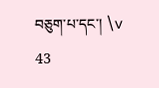བཅུག་པ་དང་། \v 43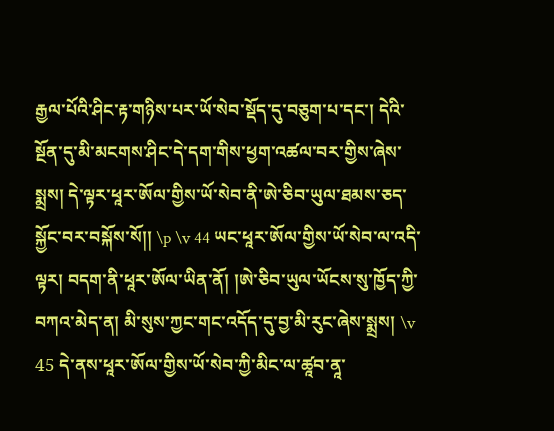རྒྱལ་པོའི་ཤིང་རྟ་གཉིས་པར་ཡོ་སེབ་སྡོད་དུ་བཅུག་པ་དང་། དེའི་སྔོན་དུ་མི་མངགས་ཤིང་དེ་དག་གིས་ཕྱག་འཚལ་བར་གྱིས་ཞེས་སྨྲས། དེ་ལྟར་ཕཱར་ཨོལ་གྱིས་ཡོ་སེབ་ནི་ཨེ་ཅིབ་ཡུལ་ཐམས་ཅད་སྐྱོང་བར་བསྐོས་སོ།། \p \v 44 ཡང་ཕཱར་ཨོལ་གྱིས་ཡོ་སེབ་ལ་འདི་ལྟར། བདག་ནི་ཕཱར་ཨོལ་ཡིན་ནོ། །ཨེ་ཅིབ་ཡུལ་ཡོངས་སུ་ཁྱོད་ཀྱི་བཀའ་མེད་ན། མི་སུས་ཀྱང་གང་འདོད་དུ་བྱ་མི་རུང་ཞེས་སྨྲས། \v 45 དེ་ནས་ཕཱར་ཨོལ་གྱིས་ཡོ་སེབ་ཀྱི་མིང་ལ་ཚཱབ་ནཱ་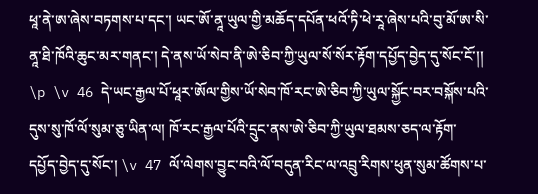ཕཱ་ནེ་ཨ་ཞེས་བཏགས་པ་དང་། ཡང་ཨོ་ནཱ་ཡུལ་གྱི་མཆོད་དཔོན་ཕའོ་ཏི་ཕེ་རཱ་ཞེས་པའི་བུ་མོ་ཨ་སི་ནཱ་ཐི་ཁོའི་ཆུང་མར་གནང་། དེ་ནས་ཡོ་སེབ་ནི་ཨེ་ཅིབ་ཀྱི་ཡུལ་སོ་སོར་རྟོག་དཔྱོད་བྱེད་དུ་སོང་ངོ་།། \p \v 46 དེ་ཡང་རྒྱལ་པོ་ཕཱར་ཨོལ་གྱིས་ཡོ་སེབ་ཁོ་རང་ཨེ་ཅིབ་ཀྱི་ཡུལ་སྐྱོང་བར་བསྐོས་པའི་དུས་སུ་ཁོ་ལོ་སུམ་ཅུ་ཡིན་ལ། ཁོ་རང་རྒྱལ་པོའི་དྲུང་ནས་ཨེ་ཅིབ་ཀྱི་ཡུལ་ཐམས་ཅད་ལ་རྟོག་དཔྱོད་བྱེད་དུ་སོང་། \v 47 ལོ་ལེགས་བྱུང་བའི་ལོ་བདུན་རིང་ལ་འབྲུ་རིགས་ཕུན་སུམ་ཚོགས་པ་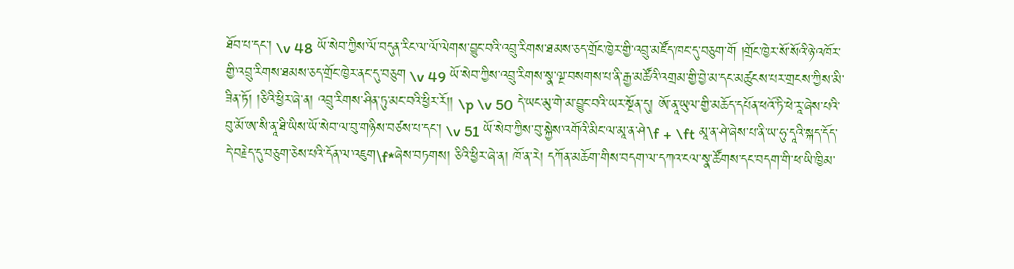ཐོབ་པ་དང་། \v 48 ཡོ་སེབ་ཀྱིས་ལོ་བདུན་རིང་ལ་ལོ་ལེགས་བྱུང་བའི་འབྲུ་རིགས་ཐམས་ཅད་གྲོང་ཁྱེར་གྱི་འབྲུ་མཛོད་ཁང་དུ་བཅུག་གོ །གྲོང་ཁྱེར་སོ་སོའི་ཉེ་འཁོར་གྱི་འབྲུ་རིགས་ཐམས་ཅད་གྲོང་ཁྱེར་ནང་དུ་བཅུག \v 49 ཡོ་སེབ་ཀྱིས་འབྲུ་རིགས་སྣ་ལྔ་བསགས་པ་ནི་རྒྱ་མཚོའི་འགྲམ་གྱི་བྱེ་མ་དང་མཚུངས་པར་གྲངས་ཀྱིས་མི་ཟིན་ཏོ། །ཅིའི་ཕྱིར་ཞེ་ན། འབྲུ་རིགས་ཤིན་ཏུ་མང་བའི་ཕྱིར་རོ།། \p \v 50 དེ་ཡང་མུ་གེ་མ་བྱུང་བའི་ཡར་སྔོན་དུ། ཨོ་ནཱ་ཡུལ་གྱི་མཆོད་དཔོན་ཕའོ་ཏི་ཕེ་རཱ་ཞེས་པའི་བུ་མོ་ཨ་སི་ནཱ་ཐི་ཡིས་ཡོ་སེབ་ལ་བུ་གཉིས་བཙས་པ་དང་། \v 51 ཡོ་སེབ་ཀྱིས་བུ་སྐྱེས་འགོའི་མིང་ལ་མཱ་ན་ཤེ་\f + \ft མཱ་ན་ཤེ་ཞེས་པ་ནི་ཡ་ཧུ་དཱའི་སྐད་དོད་དེ་བརྗེད་དུ་བཅུག་ཅེས་པའི་དོན་ལ་འཇུག\f*ཞེས་བཏགས། ཅིའི་ཕྱིར་ཞེ་ན། ཁོ་ན་རེ། དཀོན་མཆོག་གིས་བདག་ལ་དཀའ་ངལ་སྣ་ཚོགས་དང་བདག་གི་ཕ་ཡི་ཁྱིམ་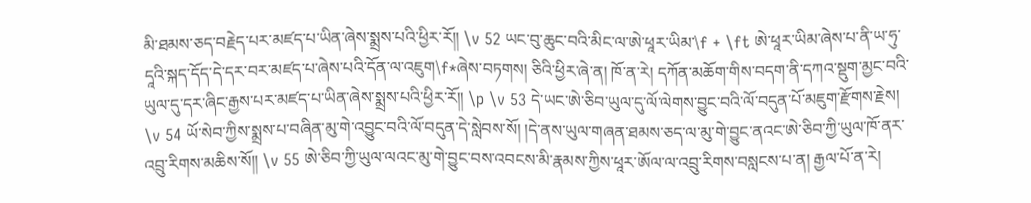མི་ཐམས་ཅད་བརྗེད་པར་མཛད་པ་ཡིན་ཞེས་སྨྲས་པའི་ཕྱིར་རོ།། \v 52 ཡང་བུ་ཆུང་བའི་མིང་ལ་ཨེ་ཕཱར་ཡིམ་\f + \ft ཨེ་ཕཱར་ཡིམ་ཞེས་པ་ནི་ཡ་ཧུ་དཱའི་སྐད་དོད་དེ་དར་བར་མཛད་པ་ཞེས་པའི་དོན་ལ་འཇུག\f*ཞེས་བཏགས། ཅིའི་ཕྱིར་ཞེ་ན། ཁོ་ན་རེ། དཀོན་མཆོག་གིས་བདག་ནི་དཀའ་སྡུག་མྱང་བའི་ཡུལ་དུ་དར་ཞིང་རྒྱས་པར་མཛད་པ་ཡིན་ཞེས་སྨྲས་པའི་ཕྱིར་རོ།། \p \v 53 དེ་ཡང་ཨེ་ཅིབ་ཡུལ་དུ་ལོ་ལེགས་བྱུང་བའི་ལོ་བདུན་པོ་མཇུག་རྫོགས་རྗེས། \v 54 ཡོ་སེབ་ཀྱིས་སྨྲས་པ་བཞིན་མུ་གེ་འབྱུང་བའི་ལོ་བདུན་དེ་སླེབས་སོ། །དེ་ནས་ཡུལ་གཞན་ཐམས་ཅད་ལ་མུ་གེ་བྱུང་ནའང་ཨེ་ཅིབ་ཀྱི་ཡུལ་ཁོ་ནར་འབྲུ་རིགས་མཆིས་སོ།། \v 55 ཨེ་ཅིབ་ཀྱི་ཡུལ་ལའང་མུ་གེ་བྱུང་བས་འབངས་མི་རྣམས་ཀྱིས་ཕཱར་ཨོལ་ལ་འབྲུ་རིགས་བསླངས་པ་ན། རྒྱལ་པོ་ན་རེ།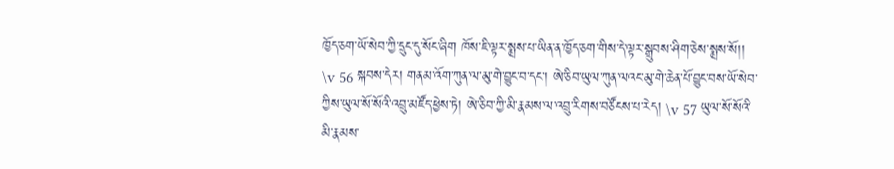ཁྱོད་ཅག་ཡོ་སེབ་ཀྱི་དྲུང་དུ་སོང་ཞིག ཁོས་ཇི་ལྟར་སྨྲས་པ་ཡིན་ན་ཁྱོད་ཅག་གིས་དེ་ལྟར་སྒྲུབས་ཤིག་ཅེས་སྨྲས་སོ།། \v 56 སྐབས་དེར། གནམ་འོག་ཀུན་ལ་མུ་གེ་བྱུང་བ་དང་། ཨེ་ཅིབ་ཡུལ་ཀུན་ལའང་མུ་གེ་ཆེན་པོ་བྱུང་བས་ཡོ་སེབ་ཀྱིས་ཡུལ་སོ་སོའི་འབྲུ་མཛོད་ཕྱེས་ཏེ། ཨེ་ཅིབ་ཀྱི་མི་རྣམས་ལ་འབྲུ་རིགས་བཙོངས་པ་རེད། \v 57 ཡུལ་སོ་སོའི་མི་རྣམས་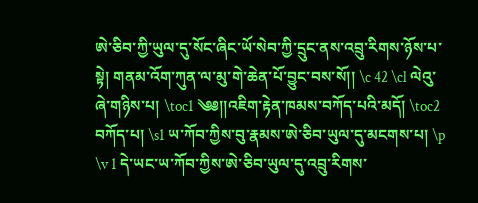ཨེ་ཅིབ་ཀྱི་ཡུལ་དུ་སོང་ཞིང་ཡོ་སེབ་ཀྱི་དྲུང་ནས་འབྲུ་རིགས་ཉོས་པ་སྟེ། གནམ་འོག་ཀུན་ལ་མུ་གེ་ཆེན་པོ་བྱུང་བས་སོ།། \c 42 \cl ལེའུ་ཞེ་གཉིས་པ། \toc1 ༄༅།།འཇིག་རྟེན་ཁམས་བཀོད་པའི་མདོ། \toc2 བཀོད་པ། \s1 ཡ་ཀོབ་ཀྱིས་བུ་རྣམས་ཨེ་ཅིབ་ཡུལ་དུ་མངགས་པ། \p \v 1 དེ་ཡང་ཡ་ཀོབ་ཀྱིས་ཨེ་ཅིབ་ཡུལ་དུ་འབྲུ་རིགས་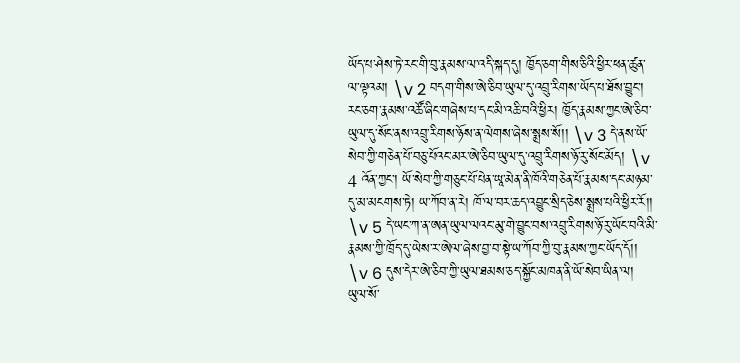ཡོད་པ་ཤེས་ཏེ་རང་གི་བུ་རྣམས་ལ་འདི་སྐད་དུ། ཁྱོད་ཅག་གིས་ཅིའི་ཕྱིར་ཕན་ཚུན་ལ་ལྟའམ། \v 2 བདག་གིས་ཨེ་ཅིབ་ཡུལ་དུ་འབྲུ་རིགས་ཡོད་པ་ཐོས་བྱུང་། རང་ཅག་རྣམས་འཚོ་ཞིང་གཞེས་པ་དང་མི་འཆི་བའི་ཕྱིར། ཁྱོད་རྣམས་ཀྱང་ཨེ་ཅིབ་ཡུལ་དུ་སོང་ནས་འབྲུ་རིགས་ཉོས་ན་ལེགས་ཞེས་སྨྲས་སོ།། \v 3 དེ་ནས་ཡོ་སེབ་ཀྱི་གཅེན་པོ་བཅུ་པོའང་མར་ཨེ་ཅིབ་ཡུལ་དུ་འབྲུ་རིགས་ཉོ་རུ་སོང་མོད། \v 4 འོན་ཀྱང་། ཡོ་སེབ་ཀྱི་གཅུང་པོ་པེན་ཡཱ་མེན་ནི་ཁོའི་གཅེན་པོ་རྣམས་དང་མཉམ་དུ་མ་མངགས་ཏེ། ཡ་ཀོབ་ན་རེ། ཁོ་ལ་བར་ཆད་འབྱུང་སྲིད་ཅེས་སྨྲས་པའི་ཕྱིར་རོ།། \v 5 དེ་ཡང་ཀ་ན་ཨན་ཡུལ་ལའང་མུ་གེ་བྱུང་བས་འབྲུ་རིགས་ཉོ་རུ་ཡོང་བའི་མི་རྣམས་ཀྱི་ཁྲོད་དུ་ཡེས་ར་ཨེལ་ཞེས་བྱ་བ་སྟེ་ཡ་ཀོབ་ཀྱི་བུ་རྣམས་ཀྱང་ཡོད་དོ།། \v 6 དུས་དེར་ཨེ་ཅིབ་ཀྱི་ཡུལ་ཐམས་ཅད་སྐྱོང་མཁན་ནི་ཡོ་སེབ་ཡིན་ལ། ཡུལ་སོ་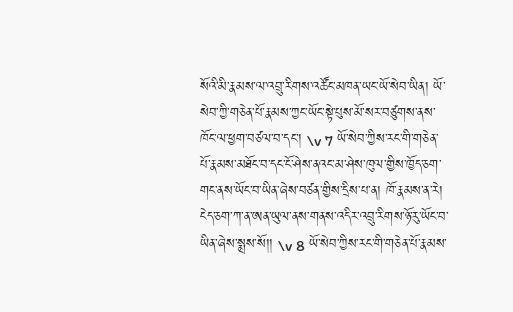སོའི་མི་རྣམས་ལ་འབྲུ་རིགས་འཚོང་མཁན་ཡང་ཡོ་སེབ་ཡིན། ཡོ་སེབ་ཀྱི་གཅེན་པོ་རྣམས་ཀྱང་ཡོང་སྟེ་པུས་མོ་སར་བཙུགས་ནས་ཁོང་ལ་ཕྱག་བཙལ་བ་དང་། \v 7 ཡོ་སེབ་ཀྱིས་རང་གི་གཅེན་པོ་རྣམས་མཐོང་བ་དང་ངོ་ཤེས་ནའང་མ་ཤེས་ཁུལ་གྱིས་ཁྱོད་ཅག་གང་ནས་ཡོང་བ་ཡིན་ཞེས་བཙན་གྱིས་དྲིས་པ་ན། ཁོ་རྣམས་ན་རེ། ངེད་ཅག་ཀ་ན་ཨན་ཡུལ་ནས་གནས་འདིར་འབྲུ་རིགས་ཉོ་རུ་ཡོང་བ་ཡིན་ཞེས་སྨྲས་སོ།། \v 8 ཡོ་སེབ་ཀྱིས་རང་གི་གཅེན་པོ་རྣམས་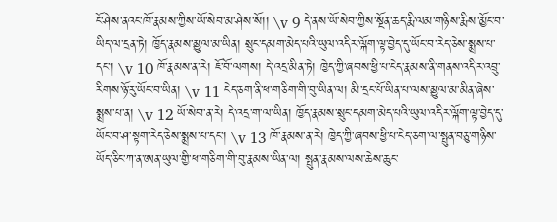ངོ་ཤེས་ནའང་ཁོ་རྣམས་ཀྱིས་ཡོ་སེབ་མ་ཤེས་སོ།། \v 9 དེ་ནས་ཡོ་སེབ་ཀྱིས་སྔོན་ཆད་རྨི་ལམ་གཉིས་རྨིས་མྱོང་བ་ཡིད་ལ་དྲན་ཏེ། ཁྱོད་རྣམས་མྱུལ་མ་ཡིན། སྲུང་དམག་མེད་པའི་ཡུལ་འདིར་ལྐོག་ལྟ་བྱེད་དུ་ཡོང་བ་རེད་ཅེས་སྨྲས་པ་དང་། \v 10 ཁོ་རྣམས་ན་རེ། ཇོ་བོ་ལགས། དེ་འདྲ་མིན་ཏེ། ཁྱེད་ཀྱི་ཞབས་ཕྱི་པ་ངེད་རྣམས་ནི་གནས་འདིར་འབྲུ་རིགས་ཉོ་རུ་ཡོང་བ་ཡིན། \v 11 ངེད་ཅག་ནི་ཕ་གཅིག་གི་བུ་ཡིན་ལ། མི་དྲང་པོ་ཡིན་པ་ལས་མྱུལ་མ་མིན་ཞེས་སྨྲས་པ་ན། \v 12 ཡོ་སེབ་ན་རེ། དེ་འདྲ་ག་ལ་ཡིན། ཁྱོད་རྣམས་སྲུང་དམག་མེད་པའི་ཡུལ་འདིར་ལྐོག་ལྟ་བྱེད་དུ་ཡོང་བ་ཤ་སྟག་རེད་ཅེས་སྨྲས་པ་དང་། \v 13 ཁོ་རྣམས་ན་རེ། ཁྱེད་ཀྱི་ཞབས་ཕྱི་པ་ངེད་ཅག་ལ་སྤུན་བཅུ་གཉིས་ཡོད་ཅིང་ཀ་ན་ཨན་ཡུལ་གྱི་ཕ་གཅིག་གི་བུ་རྣམས་ཡིན་ལ། སྤུན་རྣམས་ལས་ཆེས་ཆུང་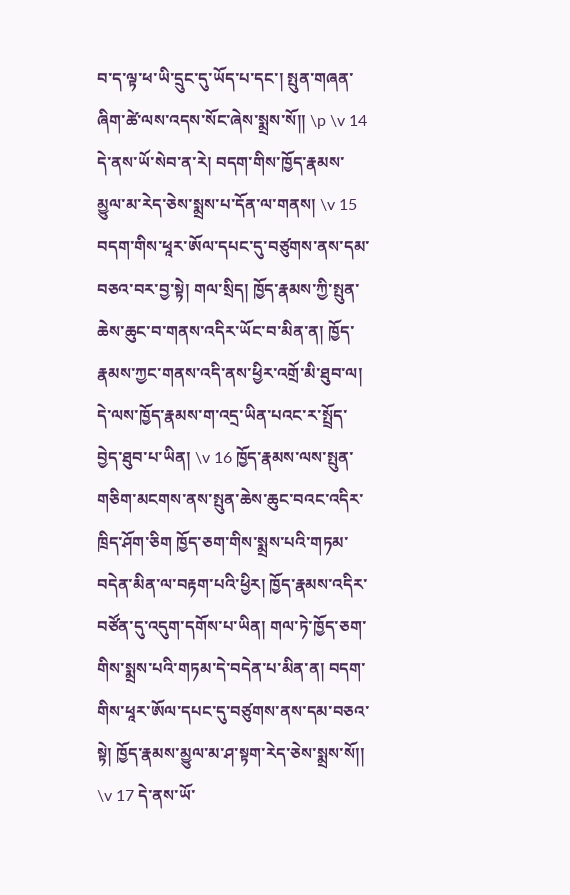བ་ད་ལྟ་ཕ་ཡི་དྲུང་དུ་ཡོད་པ་དང་། སྤུན་གཞན་ཞིག་ཚེ་ལས་འདས་སོང་ཞེས་སྨྲས་སོ།། \p \v 14 དེ་ནས་ཡོ་སེབ་ན་རེ། བདག་གིས་ཁྱོད་རྣམས་མྱུལ་མ་རེད་ཅེས་སྨྲས་པ་དོན་ལ་གནས། \v 15 བདག་གིས་ཕཱར་ཨོལ་དཔང་དུ་བཙུགས་ནས་དམ་བཅའ་བར་བྱ་སྟེ། གལ་སྲིད། ཁྱོད་རྣམས་ཀྱི་སྤུན་ཆེས་ཆུང་བ་གནས་འདིར་ཡོང་བ་མིན་ན། ཁྱོད་རྣམས་ཀྱང་གནས་འདི་ནས་ཕྱིར་འགྲོ་མི་ཐུབ་ལ། དེ་ལས་ཁྱོད་རྣམས་ག་འདྲ་ཡིན་པའང་ར་སྤྲོད་བྱེད་ཐུབ་པ་ཡིན། \v 16 ཁྱོད་རྣམས་ལས་སྤུན་གཅིག་མངགས་ནས་སྤུན་ཆེས་ཆུང་བའང་འདིར་ཁྲིད་ཤོག་ཅིག ཁྱོད་ཅག་གིས་སྨྲས་པའི་གཏམ་བདེན་མིན་ལ་བརྟག་པའི་ཕྱིར། ཁྱོད་རྣམས་འདིར་བཙོན་དུ་འདུག་དགོས་པ་ཡིན། གལ་ཏེ་ཁྱོད་ཅག་གིས་སྨྲས་པའི་གཏམ་དེ་བདེན་པ་མིན་ན། བདག་གིས་ཕཱར་ཨོལ་དཔང་དུ་བཙུགས་ནས་དམ་བཅའ་སྟེ། ཁྱོད་རྣམས་མྱུལ་མ་ཤ་སྟག་རེད་ཅེས་སྨྲས་སོ།། \v 17 དེ་ནས་ཡོ་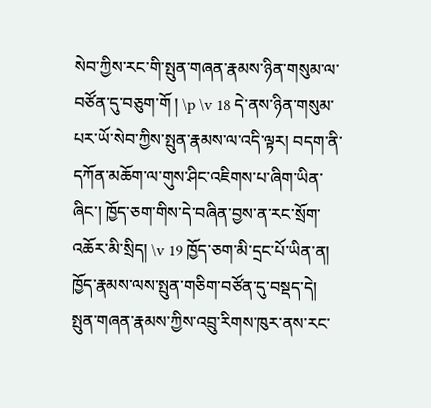སེབ་ཀྱིས་རང་གི་སྤུན་གཞན་རྣམས་ཉིན་གསུམ་ལ་བཙོན་དུ་བཅུག་གོ ། \p \v 18 དེ་ནས་ཉིན་གསུམ་པར་ཡོ་སེབ་ཀྱིས་སྤུན་རྣམས་ལ་འདི་ལྟར། བདག་ནི་དཀོན་མཆོག་ལ་གུས་ཤིང་འཇིགས་པ་ཞིག་ཡིན་ཞིང་། ཁྱོད་ཅག་གིས་དེ་བཞིན་བྱས་ན་རང་སྲོག་འཆོར་མི་སྲིད། \v 19 ཁྱོད་ཅག་མི་དྲང་པོ་ཡིན་ན། ཁྱོད་རྣམས་ལས་སྤུན་གཅིག་བཙོན་དུ་བསྡད་དེ། སྤུན་གཞན་རྣམས་ཀྱིས་འབྲུ་རིགས་ཁུར་ནས་རང་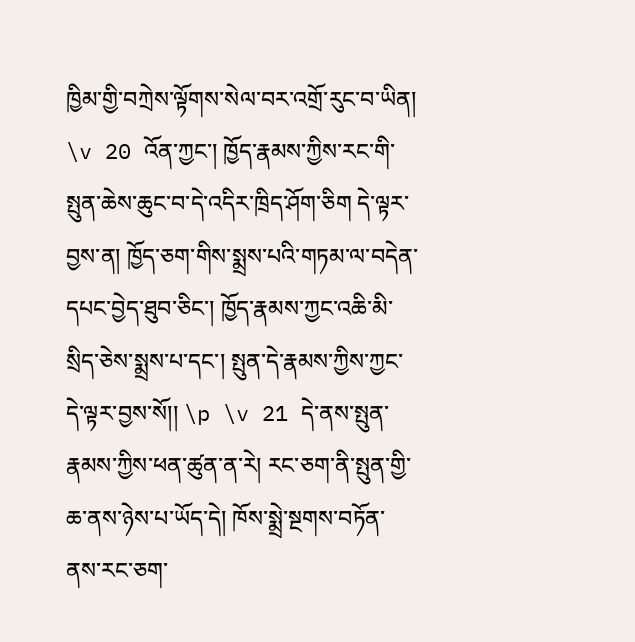ཁྱིམ་གྱི་བཀྲེས་ལྟོགས་སེལ་བར་འགྲོ་རུང་བ་ཡིན། \v 20 འོན་ཀྱང་། ཁྱོད་རྣམས་ཀྱིས་རང་གི་སྤུན་ཆེས་ཆུང་བ་དེ་འདིར་ཁྲིད་ཤོག་ཅིག དེ་ལྟར་བྱས་ན། ཁྱོད་ཅག་གིས་སྨྲས་པའི་གཏམ་ལ་བདེན་དཔང་བྱེད་ཐུབ་ཅིང་། ཁྱོད་རྣམས་ཀྱང་འཆི་མི་སྲིད་ཅེས་སྨྲས་པ་དང་། སྤུན་དེ་རྣམས་ཀྱིས་ཀྱང་དེ་ལྟར་བྱས་སོ།། \p \v 21 དེ་ནས་སྤུན་རྣམས་ཀྱིས་ཕན་ཚུན་ན་རེ། རང་ཅག་ནི་སྤུན་གྱི་ཆ་ནས་ཉེས་པ་ཡོད་དེ། ཁོས་སྨྲེ་སྔགས་བཏོན་ནས་རང་ཅག་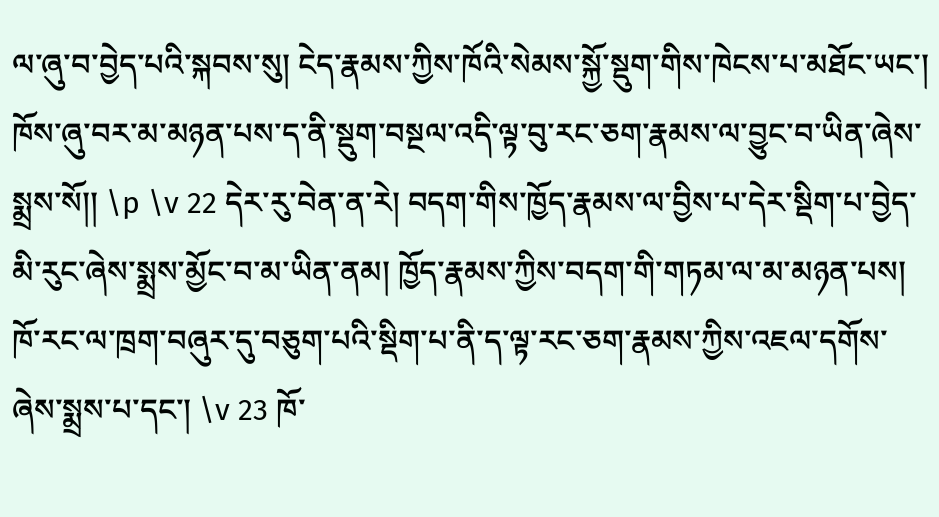ལ་ཞུ་བ་བྱེད་པའི་སྐབས་སུ། ངེད་རྣམས་ཀྱིས་ཁོའི་སེམས་སྐྱོ་སྡུག་གིས་ཁེངས་པ་མཐོང་ཡང་། ཁོས་ཞུ་བར་མ་མཉན་པས་ད་ནི་སྡུག་བསྔལ་འདི་ལྟ་བུ་རང་ཅག་རྣམས་ལ་བྱུང་བ་ཡིན་ཞེས་སྨྲས་སོ།། \p \v 22 དེར་རུ་བེན་ན་རེ། བདག་གིས་ཁྱོད་རྣམས་ལ་བྱིས་པ་དེར་སྡིག་པ་བྱེད་མི་རུང་ཞེས་སྨྲས་མྱོང་བ་མ་ཡིན་ནམ། ཁྱོད་རྣམས་ཀྱིས་བདག་གི་གཏམ་ལ་མ་མཉན་པས། ཁོ་རང་ལ་ཁྲག་བཞུར་དུ་བཅུག་པའི་སྡིག་པ་ནི་ད་ལྟ་རང་ཅག་རྣམས་ཀྱིས་འཇལ་དགོས་ཞེས་སྨྲས་པ་དང་། \v 23 ཁོ་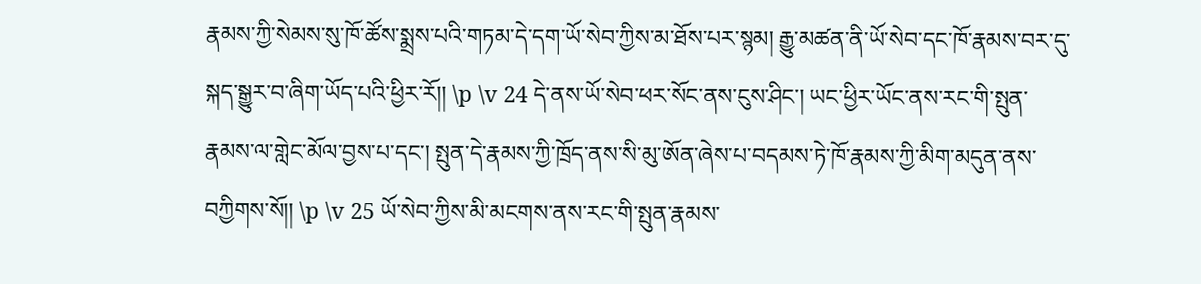རྣམས་ཀྱི་སེམས་སུ་ཁོ་ཚོས་སྨྲས་པའི་གཏམ་དེ་དག་ཡོ་སེབ་ཀྱིས་མ་ཐོས་པར་སྙམ། རྒྱུ་མཚན་ནི་ཡོ་སེབ་དང་ཁོ་རྣམས་བར་དུ་སྐད་སྒྱུར་བ་ཞིག་ཡོད་པའི་ཕྱིར་རོ།། \p \v 24 དེ་ནས་ཡོ་སེབ་ཕར་སོང་ནས་ངུས་ཤིང་། ཡང་ཕྱིར་ཡོང་ནས་རང་གི་སྤུན་རྣམས་ལ་གླེང་མོལ་བྱས་པ་དང་། སྤུན་དེ་རྣམས་ཀྱི་ཁྲོད་ནས་སི་མུ་ཨོན་ཞེས་པ་བདམས་ཏེ་ཁོ་རྣམས་ཀྱི་མིག་མདུན་ནས་བཀྱིགས་སོ།། \p \v 25 ཡོ་སེབ་ཀྱིས་མི་མངགས་ནས་རང་གི་སྤུན་རྣམས་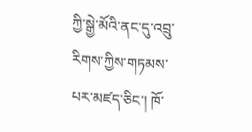ཀྱི་སྒྱེ་མོའི་ནང་དུ་འབྲུ་རིགས་ཀྱིས་གཏམས་པར་མཛད་ཅིང་། ཁོ་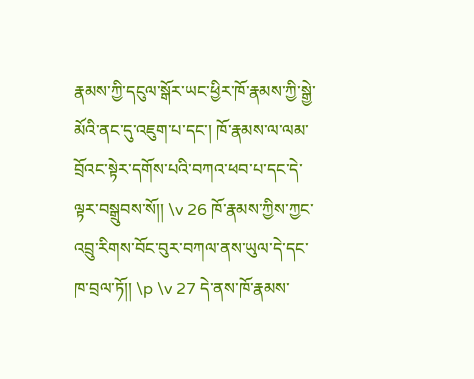རྣམས་ཀྱི་དངུལ་སྒོར་ཡང་ཕྱིར་ཁོ་རྣམས་ཀྱི་སྒྱེ་མོའི་ནང་དུ་འཇུག་པ་དང་། ཁོ་རྣམས་ལ་ལམ་བྲོའང་སྟེར་དགོས་པའི་བཀའ་ཕབ་པ་དང་དེ་ལྟར་བསྒྲུབས་སོ།། \v 26 ཁོ་རྣམས་ཀྱིས་ཀྱང་འབྲུ་རིགས་བོང་བུར་བཀལ་ནས་ཡུལ་དེ་དང་ཁ་བྲལ་ཏོ།། \p \v 27 དེ་ནས་ཁོ་རྣམས་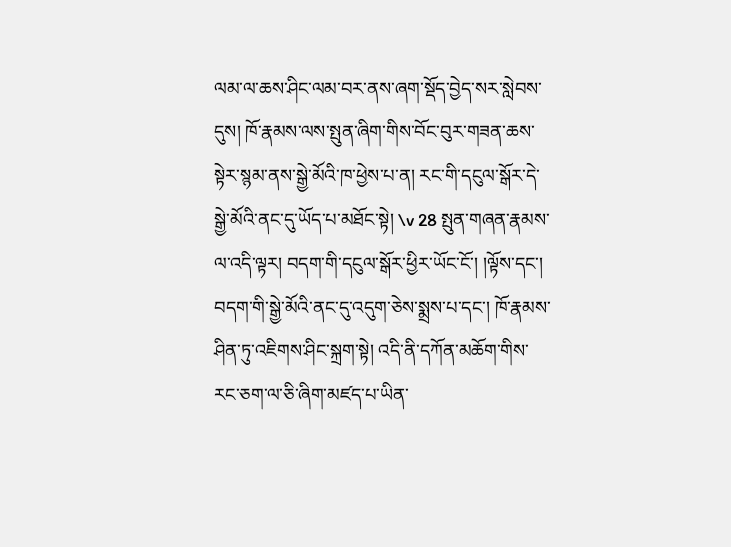ལམ་ལ་ཆས་ཤིང་ལམ་བར་ནས་ཞག་སྡོད་བྱེད་སར་སླེབས་དུས། ཁོ་རྣམས་ལས་སྤུན་ཞིག་གིས་བོང་བུར་གཟན་ཆས་སྟེར་སྙམ་ནས་སྒྱེ་མོའི་ཁ་ཕྱེས་པ་ན། རང་གི་དངུལ་སྒོར་དེ་སྒྱེ་མོའི་ནང་དུ་ཡོད་པ་མཐོང་སྟེ། \v 28 སྤུན་གཞན་རྣམས་ལ་འདི་ལྟར། བདག་གི་དངུལ་སྒོར་ཕྱིར་ཡོང་ངོ་། །ལྟོས་དང་། བདག་གི་སྒྱེ་མོའི་ནང་དུ་འདུག་ཅེས་སྨྲས་པ་དང་། ཁོ་རྣམས་ཤིན་ཏུ་འཇིགས་ཤིང་སྐྲག་སྟེ། འདི་ནི་དཀོན་མཆོག་གིས་རང་ཅག་ལ་ཅི་ཞིག་མཛད་པ་ཡིན་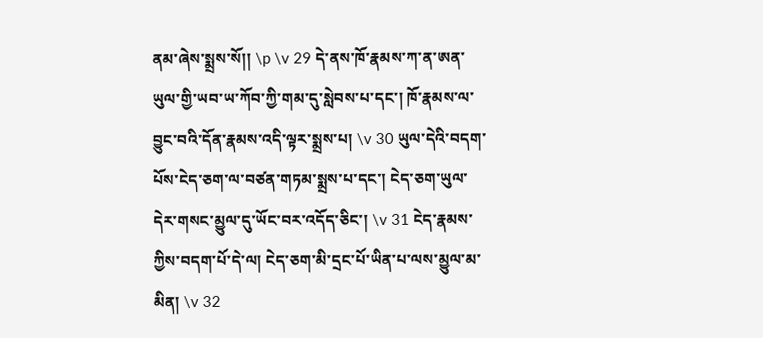ནམ་ཞེས་སྨྲས་སོ།། \p \v 29 དེ་ནས་ཁོ་རྣམས་ཀ་ན་ཨན་ཡུལ་གྱི་ཡབ་ཡ་ཀོབ་ཀྱི་གམ་དུ་སླེབས་པ་དང་། ཁོ་རྣམས་ལ་བྱུང་བའི་དོན་རྣམས་འདི་ལྟར་སྨྲས་པ། \v 30 ཡུལ་དེའི་བདག་པོས་ངེད་ཅག་ལ་བཙན་གཏམ་སྨྲས་པ་དང་། ངེད་ཅག་ཡུལ་དེར་གསང་མྱུལ་དུ་ཡོང་བར་འདོད་ཅིང་། \v 31 ངེད་རྣམས་ཀྱིས་བདག་པོ་དེ་ལ། ངེད་ཅག་མི་དྲང་པོ་ཡིན་པ་ལས་མྱུལ་མ་མིན། \v 32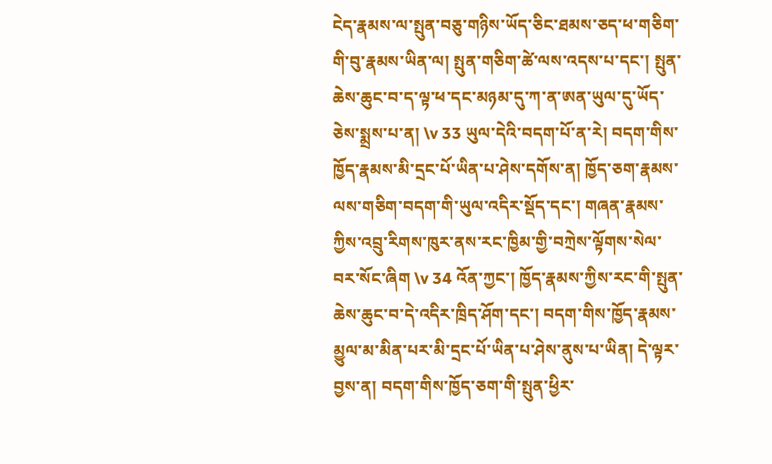ངེད་རྣམས་ལ་སྤུན་བཅུ་གཉིས་ཡོད་ཅིང་ཐམས་ཅད་ཕ་གཅིག་གི་བུ་རྣམས་ཡིན་ལ། སྤུན་གཅིག་ཚེ་ལས་འདས་པ་དང་། སྤུན་ཆེས་ཆུང་བ་ད་ལྟ་ཕ་དང་མཉམ་དུ་ཀ་ན་ཨན་ཡུལ་དུ་ཡོད་ཅེས་སྨྲས་པ་ན། \v 33 ཡུལ་དེའི་བདག་པོ་ན་རེ། བདག་གིས་ཁྱོད་རྣམས་མི་དྲང་པོ་ཡིན་པ་ཤེས་དགོས་ན། ཁྱོད་ཅག་རྣམས་ལས་གཅིག་བདག་གི་ཡུལ་འདིར་སྡོད་དང་། གཞན་རྣམས་ཀྱིས་འབྲུ་རིགས་ཁུར་ནས་རང་ཁྱིམ་གྱི་བཀྲེས་ལྟོགས་སེལ་བར་སོང་ཞིག \v 34 འོན་ཀྱང་། ཁྱོད་རྣམས་ཀྱིས་རང་གི་སྤུན་ཆེས་ཆུང་བ་དེ་འདིར་ཁྲིད་ཤོག་དང་། བདག་གིས་ཁྱོད་རྣམས་མྱུལ་མ་མིན་པར་མི་དྲང་པོ་ཡིན་པ་ཤེས་ནུས་པ་ཡིན། དེ་ལྟར་བྱས་ན། བདག་གིས་ཁྱོད་ཅག་གི་སྤུན་ཕྱིར་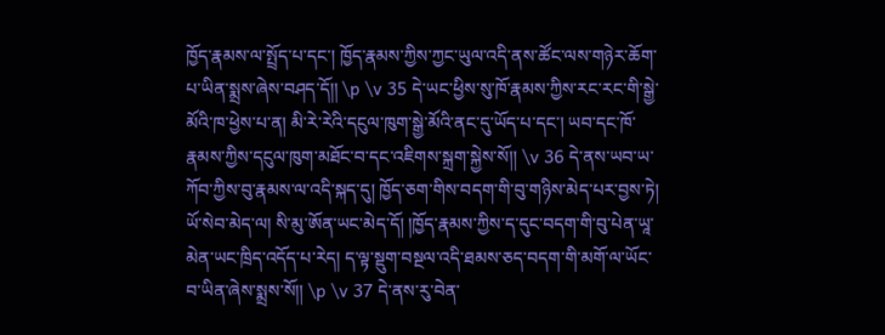ཁྱོད་རྣམས་ལ་སྤྲོད་པ་དང་། ཁྱོད་རྣམས་ཀྱིས་ཀྱང་ཡུལ་འདི་ནས་ཚོང་ལས་གཉེར་ཆོག་པ་ཡིན་སྨྲས་ཞེས་བཤད་དོ།། \p \v 35 དེ་ཡང་ཕྱིས་སུ་ཁོ་རྣམས་ཀྱིས་རང་རང་གི་སྒྱེ་མོའི་ཁ་ཕྱེས་པ་ན། མི་རེ་རེའི་དངུལ་ཁུག་སྒྱེ་མོའི་ནང་དུ་ཡོད་པ་དང་། ཡབ་དང་ཁོ་རྣམས་ཀྱིས་དངུལ་ཁུག་མཐོང་བ་དང་འཇིགས་སྐྲག་སྐྱེས་སོ།། \v 36 དེ་ནས་ཡབ་ཡ་ཀོབ་ཀྱིས་བུ་རྣམས་ལ་འདི་སྐད་དུ། ཁྱོད་ཅག་གིས་བདག་གི་བུ་གཉིས་མེད་པར་བྱས་ཏེ། ཡོ་སེབ་མེད་ལ། སི་མུ་ཨོན་ཡང་མེད་དོ། །ཁྱོད་རྣམས་ཀྱིས་ད་དུང་བདག་གི་བུ་པེན་ཡཱ་མེན་ཡང་ཁྲིད་འདོད་པ་རེད། ད་ལྟ་སྡུག་བསྔལ་འདི་ཐམས་ཅད་བདག་གི་མགོ་ལ་ཡོང་བ་ཡིན་ཞེས་སྨྲས་སོ།། \p \v 37 དེ་ནས་རུ་བེན་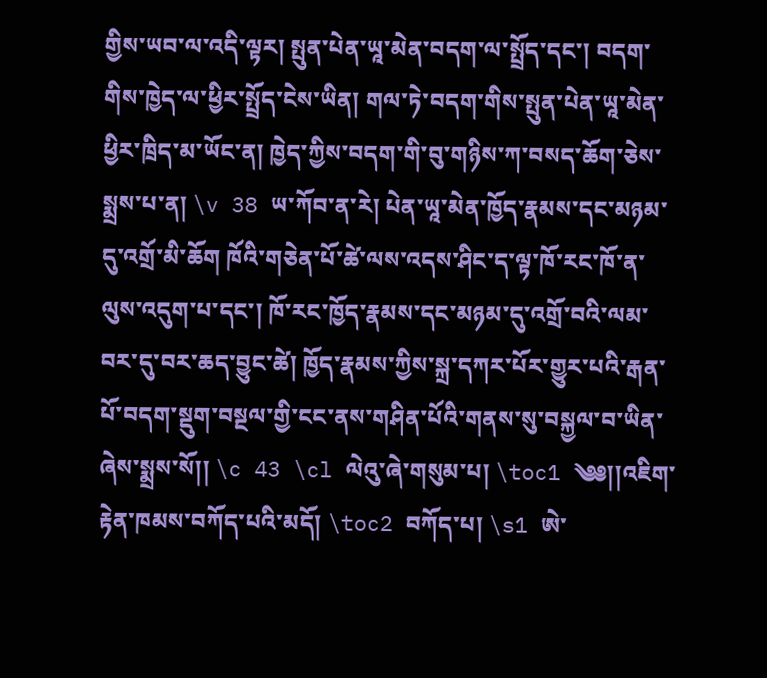གྱིས་ཡབ་ལ་འདི་ལྟར། སྤུན་པེན་ཡཱ་མེན་བདག་ལ་སྤྲོད་དང་། བདག་གིས་ཁྱེད་ལ་ཕྱིར་སྤྲོད་ངེས་ཡིན། གལ་ཏེ་བདག་གིས་སྤུན་པེན་ཡཱ་མེན་ཕྱིར་ཁྲིད་མ་ཡོང་ན། ཁྱེད་ཀྱིས་བདག་གི་བུ་གཉིས་ཀ་བསད་ཆོག་ཅེས་སྨྲས་པ་ན། \v 38 ཡ་ཀོབ་ན་རེ། པེན་ཡཱ་མེན་ཁྱོད་རྣམས་དང་མཉམ་དུ་འགྲོ་མི་ཆོག ཁོའི་གཅེན་པོ་ཚེ་ལས་འདས་ཤིང་ད་ལྟ་ཁོ་རང་ཁོ་ན་ལུས་འདུག་པ་དང་། ཁོ་རང་ཁྱོད་རྣམས་དང་མཉམ་དུ་འགྲོ་བའི་ལམ་བར་དུ་བར་ཆད་བྱུང་ཚེ། ཁྱོད་རྣམས་ཀྱིས་སྐྲ་དཀར་པོར་གྱུར་པའི་རྒན་པོ་བདག་སྡུག་བསྔལ་གྱི་ངང་ནས་གཤིན་པོའི་གནས་སུ་བསྐྱལ་བ་ཡིན་ཞེས་སྨྲས་སོ།། \c 43 \cl ལེའུ་ཞེ་གསུམ་པ། \toc1 ༄༅།།འཇིག་རྟེན་ཁམས་བཀོད་པའི་མདོ། \toc2 བཀོད་པ། \s1 ཨེ་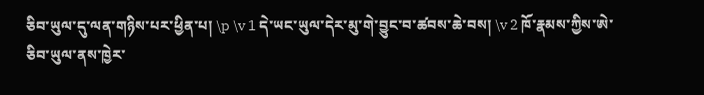ཅིབ་ཡུལ་དུ་ལན་གཉིས་པར་ཕྱིན་པ། \p \v 1 དེ་ཡང་ཡུལ་དེར་མུ་གེ་བྱུང་བ་ཚབས་ཆེ་བས། \v 2 ཁོ་རྣམས་ཀྱིས་ཨེ་ཅིབ་ཡུལ་ནས་ཁྱེར་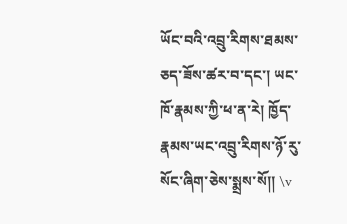ཡོང་བའི་འབྲུ་རིགས་ཐམས་ཅད་ཟོས་ཚར་བ་དང་། ཡང་ཁོ་རྣམས་ཀྱི་ཕ་ན་རེ། ཁྱོད་རྣམས་ཡང་འབྲུ་རིགས་ཉོ་རུ་སོང་ཞིག་ཅེས་སྨྲས་སོ།། \v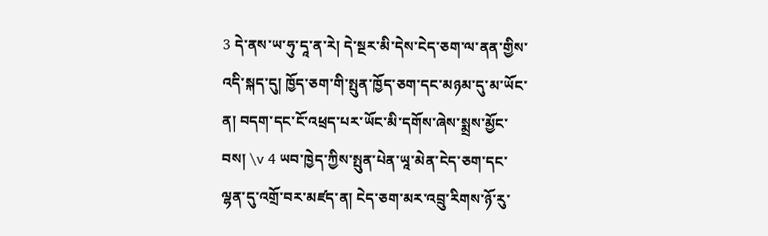3 དེ་ནས་ཡ་ཧུ་དཱ་ན་རེ། དེ་སྔར་མི་དེས་ངེད་ཅག་ལ་ནན་གྱིས་འདི་སྐད་དུ། ཁྱོད་ཅག་གི་སྤུན་ཁྱོད་ཅག་དང་མཉམ་དུ་མ་ཡོང་ན། བདག་དང་ངོ་འཕྲད་པར་ཡོང་མི་དགོས་ཞེས་སྨྲས་མྱོང་བས། \v 4 ཡབ་ཁྱེད་ཀྱིས་སྤུན་པེན་ཡཱ་མེན་ངེད་ཅག་དང་ལྷན་དུ་འགྲོ་བར་མཛད་ན། ངེད་ཅག་མར་འབྲུ་རིགས་ཉོ་རུ་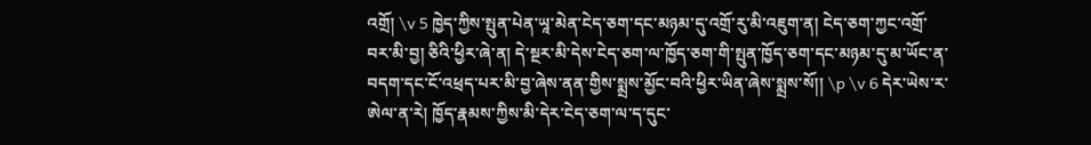འགྲོ། \v 5 ཁྱེད་ཀྱིས་སྤུན་པེན་ཡཱ་མེན་ངེད་ཅག་དང་མཉམ་དུ་འགྲོ་རུ་མི་འཇུག་ན། ངེད་ཅག་ཀྱང་འགྲོ་བར་མི་བྱ། ཅིའི་ཕྱིར་ཞེ་ན། དེ་སྔར་མི་དེས་ངེད་ཅག་ལ་ཁྱོད་ཅག་གི་སྤུན་ཁྱོད་ཅག་དང་མཉམ་དུ་མ་ཡོང་ན་བདག་དང་ངོ་འཕྲད་པར་མི་བྱ་ཞེས་ནན་གྱིས་སྨྲས་མྱོང་བའི་ཕྱིར་ཡིན་ཞེས་སྨྲས་སོ།། \p \v 6 དེར་ཡེས་ར་ཨེལ་ན་རེ། ཁྱོད་རྣམས་ཀྱིས་མི་དེར་ངེད་ཅག་ལ་ད་དུང་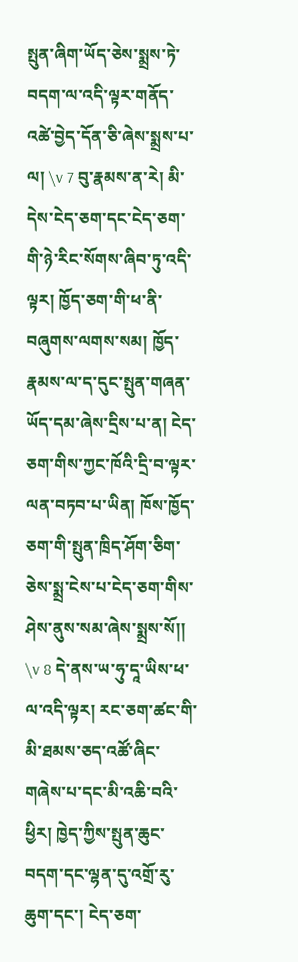སྤུན་ཞིག་ཡོད་ཅེས་སྨྲས་ཏེ་བདག་ལ་འདི་ལྟར་གནོད་འཚེ་བྱེད་དོན་ཅི་ཞེས་སྨྲས་པ་ལ། \v 7 བུ་རྣམས་ན་རེ། མི་དེས་ངེད་ཅག་དང་ངེད་ཅག་གི་ཉེ་རིང་སོགས་ཞིབ་ཏུ་འདི་ལྟར། ཁྱོད་ཅག་གི་ཕ་ནི་བཞུགས་ལགས་སམ། ཁྱོད་རྣམས་ལ་ད་དུང་སྤུན་གཞན་ཡོད་དམ་ཞེས་དྲིས་པ་ན། ངེད་ཅག་གིས་ཀྱང་ཁོའི་དྲི་བ་ལྟར་ལན་བཏབ་པ་ཡིན། ཁོས་ཁྱོད་ཅག་གི་སྤུན་ཁྲིད་ཤོག་ཅིག་ཅེས་སྨྲ་ངེས་པ་ངེད་ཅག་གིས་ཤེས་ནུས་སམ་ཞེས་སྨྲས་སོ།། \v 8 དེ་ནས་ཡ་ཧུ་དཱ་ཡིས་ཕ་ལ་འདི་ལྟར། རང་ཅག་ཚང་གི་མི་ཐམས་ཅད་འཚོ་ཞིང་གཞེས་པ་དང་མི་འཆི་བའི་ཕྱིར། ཁྱེད་ཀྱིས་སྤུན་ཆུང་བདག་དང་ལྷན་དུ་འགྲོ་རུ་ཆུག་དང་། ངེད་ཅག་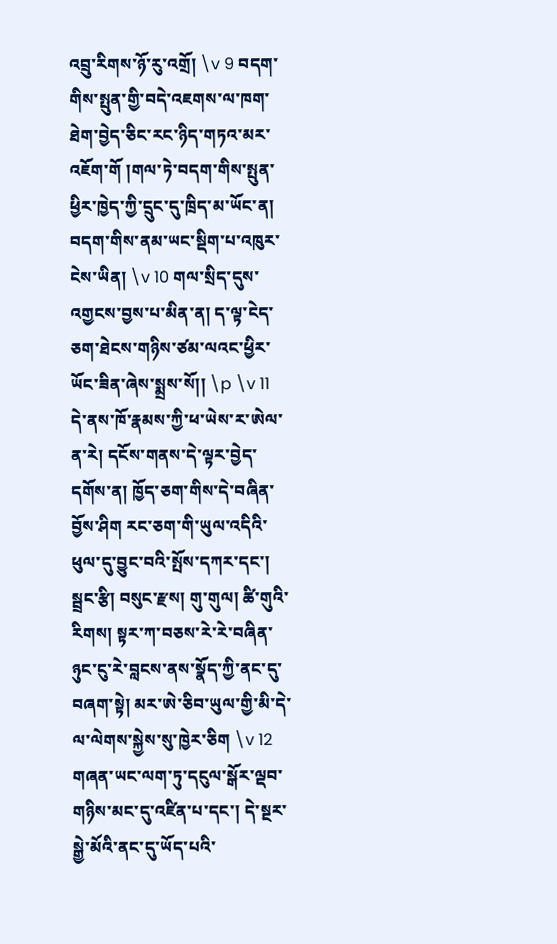འབྲུ་རིགས་ཉོ་རུ་འགྲོ། \v 9 བདག་གིས་སྤུན་གྱི་བདེ་འཇགས་ལ་ཁག་ཐེག་བྱེད་ཅིང་རང་ཉིད་གཏའ་མར་འཇོག་གོ །གལ་ཏེ་བདག་གིས་སྤུན་ཕྱིར་ཁྱེད་ཀྱི་དྲུང་དུ་ཁྲིད་མ་ཡོང་ན། བདག་གིས་ནམ་ཡང་སྡིག་པ་འཁུར་ངེས་ཡིན། \v 10 གལ་སྲིད་དུས་འགྱངས་བྱས་པ་མིན་ན། ད་ལྟ་ངེད་ཅག་ཐེངས་གཉིས་ཙམ་ལའང་ཕྱིར་ཡོང་ཟིན་ཞེས་སྨྲས་སོ།། \p \v 11 དེ་ནས་ཁོ་རྣམས་ཀྱི་ཕ་ཡེས་ར་ཨེལ་ན་རེ། དངོས་གནས་དེ་ལྟར་བྱེད་དགོས་ན། ཁྱོད་ཅག་གིས་དེ་བཞིན་བྱོས་ཤིག རང་ཅག་གི་ཡུལ་འདིའི་ཕུལ་དུ་བྱུང་བའི་སྤོས་དཀར་དང་། སྦྲང་རྩི། བསུང་རྫས། གུ་གུལ། ཚི་གུའི་རིགས། སྟར་ཀ་བཅས་རེ་རེ་བཞིན་ཉུང་ངུ་རེ་བླངས་ནས་སྣོད་ཀྱི་ནང་དུ་བཞག་སྟེ། མར་ཨེ་ཅིབ་ཡུལ་གྱི་མི་དེ་ལ་ལེགས་སྐྱེས་སུ་ཁྱེར་ཅིག \v 12 གཞན་ཡང་ལག་ཏུ་དངུལ་སྒོར་ལྡབ་གཉིས་མང་དུ་འཛིན་པ་དང་། དེ་སྔར་སྒྱེ་མོའི་ནང་དུ་ཡོད་པའི་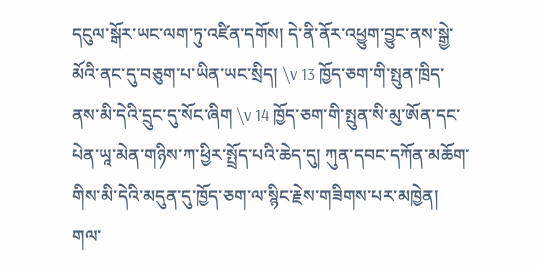དངུལ་སྒོར་ཡང་ལག་ཏུ་འཛིན་དགོས། དེ་ནི་ནོར་འཕྱུག་བྱུང་ནས་སྒྱེ་མོའི་ནང་དུ་བཅུག་པ་ཡིན་ཡང་སྲིད། \v 13 ཁྱོད་ཅག་གི་སྤུན་ཁྲིད་ནས་མི་དེའི་དྲུང་དུ་སོང་ཞིག \v 14 ཁྱོད་ཅག་གི་སྤུན་སི་མུ་ཨོན་དང་པེན་ཡཱ་མེན་གཉིས་ཀ་ཕྱིར་སྤྲོད་པའི་ཆེད་དུ། ཀུན་དབང་དཀོན་མཆོག་གིས་མི་དེའི་མདུན་དུ་ཁྱོད་ཅག་ལ་སྙིང་རྗེས་གཟིགས་པར་མཁྱེན། གལ་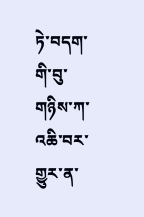ཏེ་བདག་གི་བུ་གཉིས་ཀ་འཆི་བར་གྱུར་ན་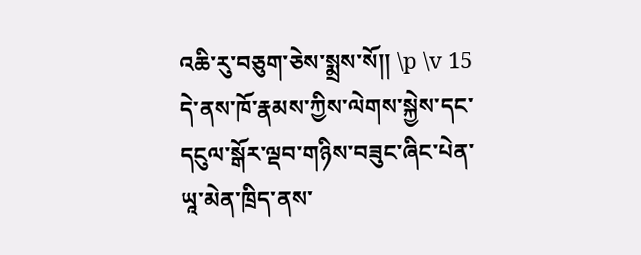འཆི་རུ་བཅུག་ཅེས་སྨྲས་སོ།། \p \v 15 དེ་ནས་ཁོ་རྣམས་ཀྱིས་ལེགས་སྐྱེས་དང་དངུལ་སྒོར་ལྡབ་གཉིས་བཟུང་ཞིང་པེན་ཡཱ་མེན་ཁྲིད་ནས་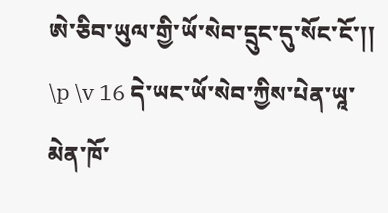ཨེ་ཅིབ་ཡུལ་གྱི་ཡོ་སེབ་དྲུང་དུ་སོང་ངོ་།། \p \v 16 དེ་ཡང་ཡོ་སེབ་ཀྱིས་པེན་ཡཱ་མེན་ཁོ་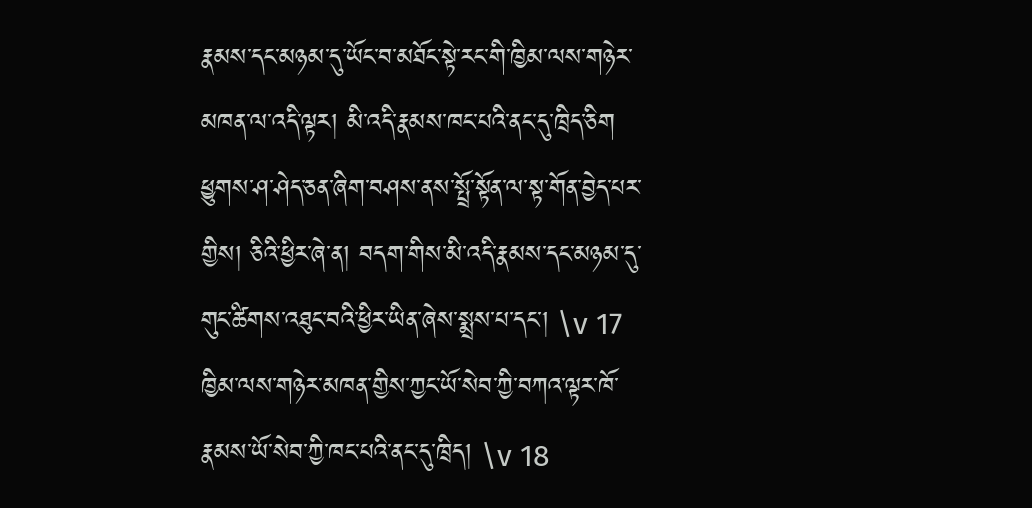རྣམས་དང་མཉམ་དུ་ཡོང་བ་མཐོང་སྟེ་རང་གི་ཁྱིམ་ལས་གཉེར་མཁན་ལ་འདི་ལྟར། མི་འདི་རྣམས་ཁང་པའི་ནང་དུ་ཁྲིད་ཅིག ཕྱུགས་ཤ་ཤེད་ཅན་ཞིག་བཤས་ནས་སྤྲོ་སྟོན་ལ་སྟ་གོན་བྱེད་པར་གྱིས། ཅིའི་ཕྱིར་ཞེ་ན། བདག་གིས་མི་འདི་རྣམས་དང་མཉམ་དུ་གུང་ཚིགས་འཐུང་བའི་ཕྱིར་ཡིན་ཞེས་སྨྲས་པ་དང་། \v 17 ཁྱིམ་ལས་གཉེར་མཁན་གྱིས་ཀྱང་ཡོ་སེབ་ཀྱི་བཀའ་ལྟར་ཁོ་རྣམས་ཡོ་སེབ་ཀྱི་ཁང་པའི་ནང་དུ་ཁྲིད། \v 18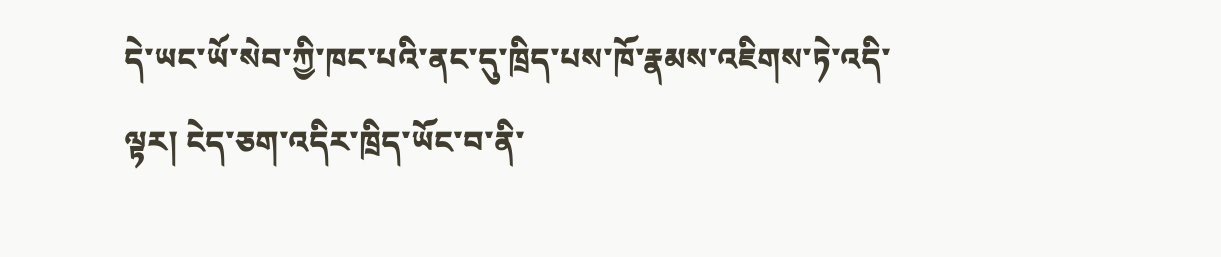དེ་ཡང་ཡོ་སེབ་ཀྱི་ཁང་པའི་ནང་དུ་ཁྲིད་པས་ཁོ་རྣམས་འཇིགས་ཏེ་འདི་ལྟར། ངེད་ཅག་འདིར་ཁྲིད་ཡོང་བ་ནི་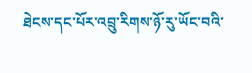ཐེངས་དང་པོར་འབྲུ་རིགས་ཉོ་རུ་ཡོང་བའི་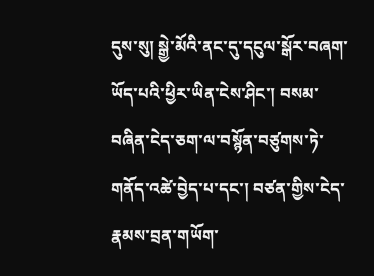དུས་སུ། སྒྱེ་མོའི་ནང་དུ་དངུལ་སྒོར་བཞག་ཡོད་པའི་ཕྱིར་ཡིན་ངེས་ཤིང་། བསམ་བཞིན་ངེད་ཅག་ལ་བསྙོན་བཙུགས་ཏེ་གནོད་འཚེ་བྱེད་པ་དང་། བཙན་གྱིས་ངེད་རྣམས་བྲན་གཡོག་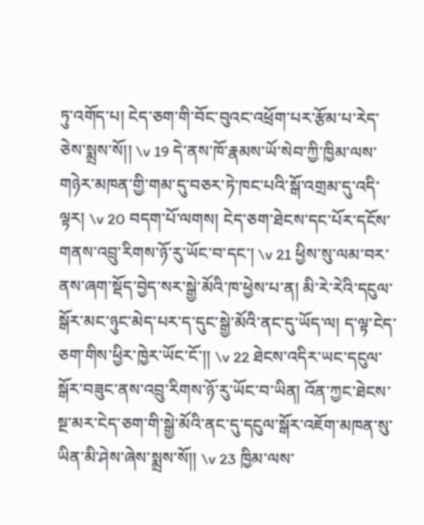ཏུ་འགོད་པ། ངེད་ཅག་གི་བོང་བུའང་འཕྲོག་པར་རྩོམ་པ་རེད་ཅེས་སྨྲས་སོ།། \v 19 དེ་ནས་ཁོ་རྣམས་ཡོ་སེབ་ཀྱི་ཁྱིམ་ལས་གཉེར་མཁན་གྱི་གམ་དུ་བཅར་ཏེ་ཁང་པའི་སྒོ་འགྲམ་དུ་འདི་ལྟར། \v 20 བདག་པོ་ལགས། ངེད་ཅག་ཐེངས་དང་པོར་དངོས་གནས་འབྲུ་རིགས་ཉོ་རུ་ཡོང་བ་དང་། \v 21 ཕྱིས་སུ་ལམ་བར་ནས་ཞག་སྡོད་བྱེད་སར་སྒྱེ་མོའི་ཁ་ཕྱེས་པ་ན། མི་རེ་རེའི་དངུལ་སྒོར་མང་ཉུང་མེད་པར་ད་དུང་སྒྱེ་མོའི་ནང་དུ་ཡོད་ལ། ད་ལྟ་ངེད་ཅག་གིས་ཕྱིར་ཁྱེར་ཡོང་ངོ་།། \v 22 ཐེངས་འདིར་ཡང་དངུལ་སྒོར་བཟུང་ནས་འབྲུ་རིགས་ཉོ་རུ་ཡོང་བ་ཡིན། འོན་ཀྱང་ཐེངས་སྔ་མར་ངེད་ཅག་གི་སྒྱེ་མོའི་ནང་དུ་དངུལ་སྒོར་འཇོག་མཁན་སུ་ཡིན་མི་ཤེས་ཞེས་སྨྲས་སོ།། \v 23 ཁྱིམ་ལས་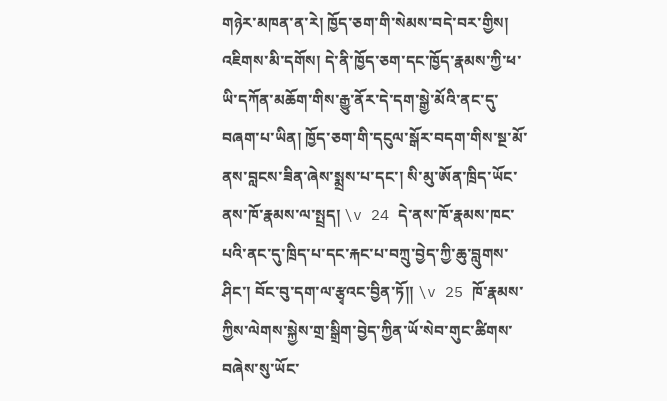གཉེར་མཁན་ན་རེ། ཁྱོད་ཅག་གི་སེམས་བདེ་བར་གྱིས། འཇིགས་མི་དགོས། དེ་ནི་ཁྱོད་ཅག་དང་ཁྱོད་རྣམས་ཀྱི་ཕ་ཡི་དཀོན་མཆོག་གིས་རྒྱུ་ནོར་དེ་དག་སྒྱེ་མོའི་ནང་དུ་བཞག་པ་ཡིན། ཁྱོད་ཅག་གི་དངུལ་སྒོར་བདག་གིས་སྔ་མོ་ནས་བླངས་ཟིན་ཞེས་སྨྲས་པ་དང་། སི་མུ་ཨོན་ཁྲིད་ཡོང་ནས་ཁོ་རྣམས་ལ་སྤྲད། \v 24 དེ་ནས་ཁོ་རྣམས་ཁང་པའི་ནང་དུ་ཁྲིད་པ་དང་རྐང་པ་བཀྲུ་བྱེད་ཀྱི་ཆུ་བླུགས་ཤིང་། བོང་བུ་དག་ལ་རྩྭའང་བྱིན་ཏོ།། \v 25 ཁོ་རྣམས་ཀྱིས་ལེགས་སྐྱེས་གྲ་སྒྲིག་བྱེད་ཀྱིན་ཡོ་སེབ་གུང་ཚིགས་བཞེས་སུ་ཡོང་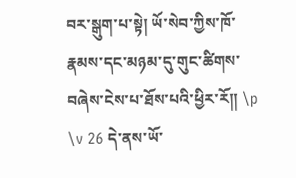བར་སྒུག་པ་སྟེ། ཡོ་སེབ་ཀྱིས་ཁོ་རྣམས་དང་མཉམ་དུ་གུང་ཚིགས་བཞེས་ངེས་པ་ཐོས་པའི་ཕྱིར་རོ།། \p \v 26 དེ་ནས་ཡོ་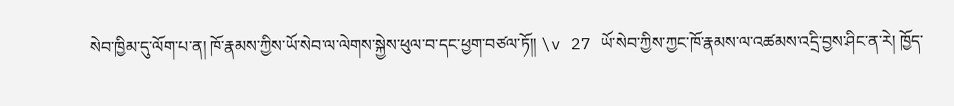སེབ་ཁྱིམ་དུ་ལོག་པ་ན། ཁོ་རྣམས་ཀྱིས་ཡོ་སེབ་ལ་ལེགས་སྐྱེས་ཕུལ་བ་དང་ཕྱག་བཙལ་ཏོ།། \v 27 ཡོ་སེབ་ཀྱིས་ཀྱང་ཁོ་རྣམས་ལ་འཚམས་འདྲི་བྱས་ཤིང་ན་རེ། ཁྱོད་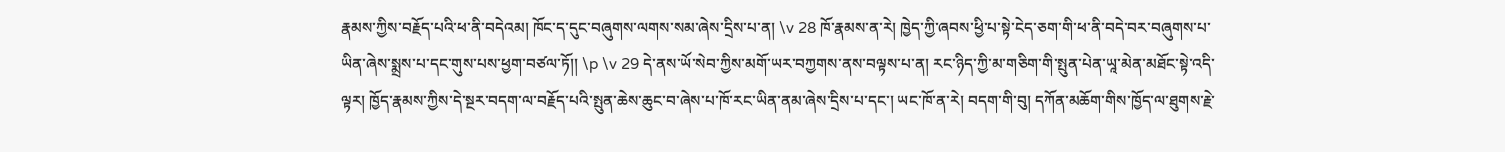རྣམས་ཀྱིས་བརྗོད་པའི་ཕ་ནི་བདེའམ། ཁོང་ད་དུང་བཞུགས་ལགས་སམ་ཞེས་དྲིས་པ་ན། \v 28 ཁོ་རྣམས་ན་རེ། ཁྱེད་ཀྱི་ཞབས་ཕྱི་པ་སྟེ་ངེད་ཅག་གི་ཕ་ནི་བདེ་བར་བཞུགས་པ་ཡིན་ཞེས་སྨྲས་པ་དང་གུས་པས་ཕྱག་བཙལ་ཏོ།། \p \v 29 དེ་ནས་ཡོ་སེབ་ཀྱིས་མགོ་ཡར་བཀྱགས་ནས་བལྟས་པ་ན། རང་ཉིད་ཀྱི་མ་གཅིག་གི་སྤུན་པེན་ཡཱ་མེན་མཐོང་སྟེ་འདི་ལྟར། ཁྱོད་རྣམས་ཀྱིས་དེ་སྔར་བདག་ལ་བརྗོད་པའི་སྤུན་ཆེས་ཆུང་བ་ཞེས་པ་ཁོ་རང་ཡིན་ནམ་ཞེས་དྲིས་པ་དང་། ཡང་ཁོ་ན་རེ། བདག་གི་བུ། དཀོན་མཆོག་གིས་ཁྱོད་ལ་ཐུགས་རྗེ་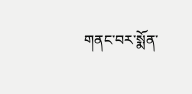གནང་བར་སྨོན་